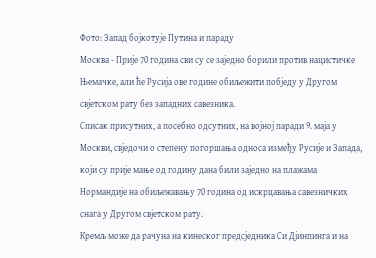Фото: Запад бојкотује Путина и параду
Москва - Прије 70 година сви су се заједно борили против нацистичке Њемачке, али ће Русија ове године обиљежити побједу у Другом свјетском рату без западних савезника.
Списак присутних, а посебно одсутних, на војној паради 9. маја у Москви, свједочи о степену погоршања односа између Русије и Запада, који су прије мање од годину дана били заједно на плажама Нормандије на обиљежавању 70 година од искрцавања савезничких снага у Другом свјетском рату.
Кремљ може да рачуна на кинеског предсједника Си Дјинпинга и на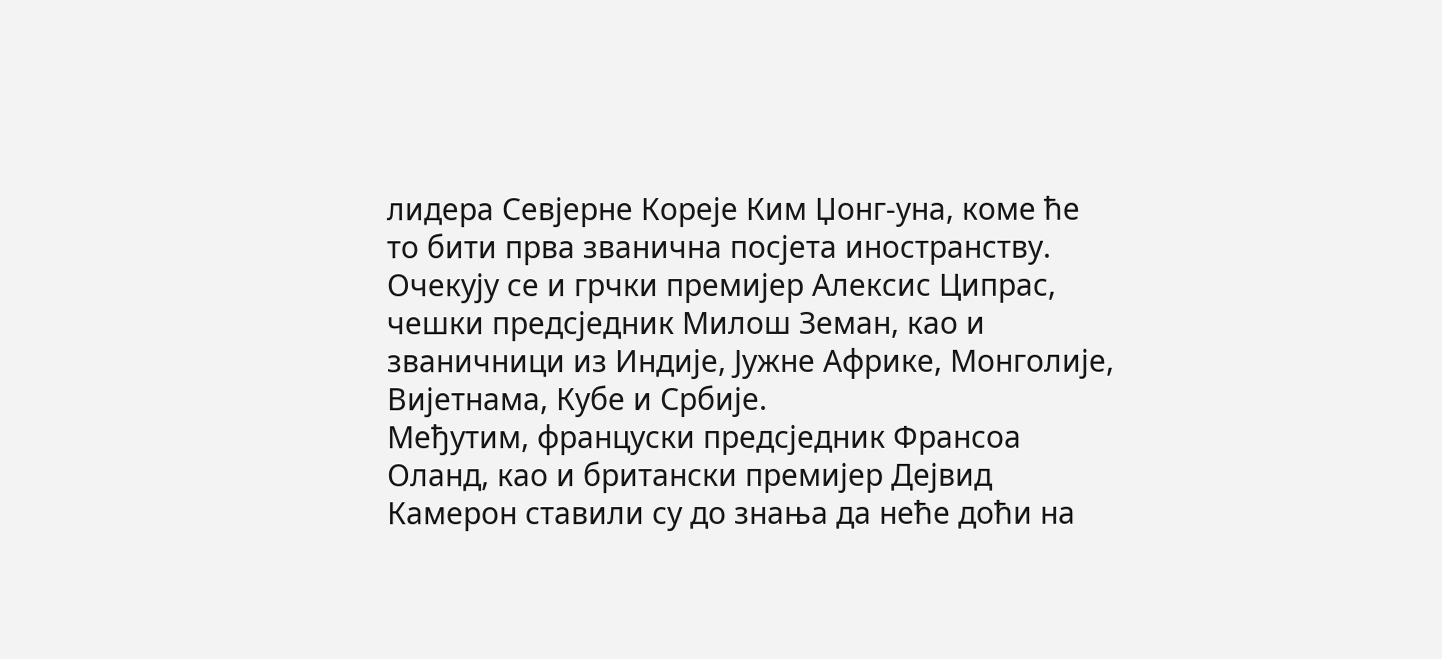лидера Севјерне Кореје Ким Џонг-уна, коме ће то бити прва званична посјета иностранству. Очекују се и грчки премијер Алексис Ципрас, чешки предсједник Милош Земан, као и званичници из Индије, Јужне Африке, Монголије, Вијетнама, Кубе и Србије.
Међутим, француски предсједник Франсоа Оланд, као и британски премијер Дејвид Камерон ставили су до знања да неће доћи на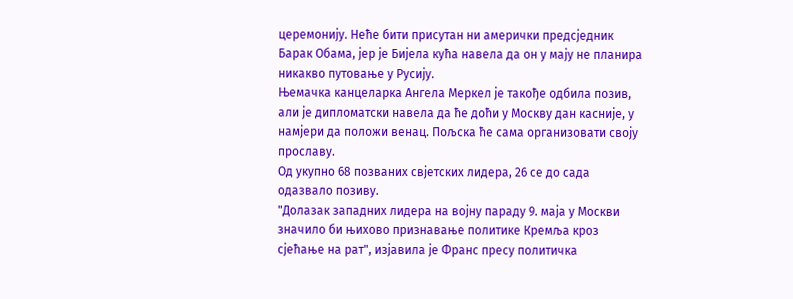церемонију. Неће бити присутан ни амерички предсједник Барак Обама, јер је Бијела кућа навела да он у мају не планира никакво путовање у Русију.
Њемачка канцеларка Ангела Меркел је такође одбила позив, али је дипломатски навела да ће доћи у Москву дан касније, у намјери да положи венац. Пољска ће сама организовати своју прославу.
Од укупно 68 позваних свјетских лидера, 26 се до сада одазвало позиву.
"Долазак западних лидера на војну параду 9. маја у Москви значило би њихово признавање политике Кремља кроз сјећање на рат", изјавила је Франс пресу политичка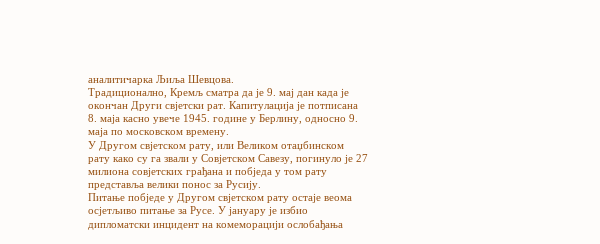аналитичарка Љиља Шевцова.
Традиционално, Кремљ сматра да је 9. мај дан када је окончан Други свјетски рат. Капитулација је потписана 8. маја касно увече 1945. године у Берлину, односно 9. маја по московском времену.
У Другом свјетском рату, или Великом отаџбинском рату како су га звали у Совјетском Савезу, погинуло је 27 милиона совјетских грађана и побједа у том рату представља велики понос за Русију.
Питање побједе у Другом свјетском рату остаје веома осјетљиво питање за Русе. У јануару је избио дипломатски инцидент на комеморацији ослобађања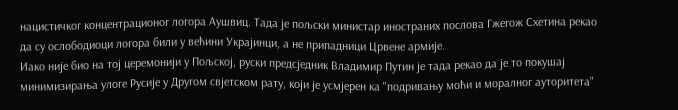нацистичког концентрационог логора Аушвиц. Тада је пољски министар иностраних послова Гжегож Схетина рекао да су ослободиоци логора били у већини Украјинци, а не припадници Црвене армије.
Иако није био на тој церемонији у Пољској, руски предсједник Владимир Путин је тада рекао да је то покушај минимизирања улоге Русије у Другом свјетском рату, који је усмјерен ка "подривању моћи и моралног ауторитета"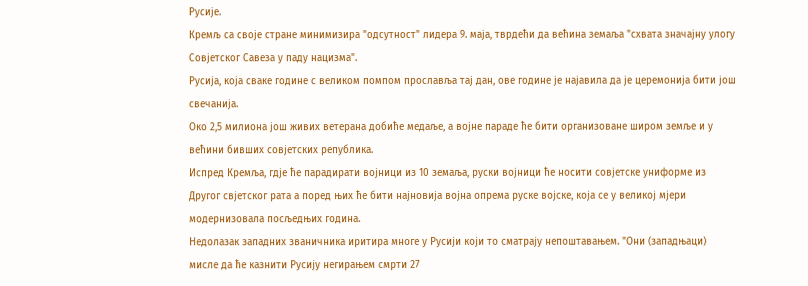Русије.
Кремљ са своје стране минимизира "одсутност" лидера 9. маја, тврдећи да већина земаља "схвата значајну улогу Совјетског Савеза у паду нацизма".
Русија, која сваке године с великом помпом прославља тај дан, ове године је најавила да је церемонија бити још свечанија.
Око 2,5 милиона још живих ветерана добиће медаље, а војне параде ће бити организоване широм земље и у већини бивших совјетских република.
Испред Кремља, гдје ће парадирати војници из 10 земаља, руски војници ће носити совјетске униформе из Другог свјетског рата а поред њих ће бити најновија војна опрема руске војске, која се у великој мјери модернизовала посљедњих година.
Недолазак западних званичника иритира многе у Русији који то сматрају непоштавањем. "Они (западњаци) мисле да ће казнити Русију негирањем смрти 27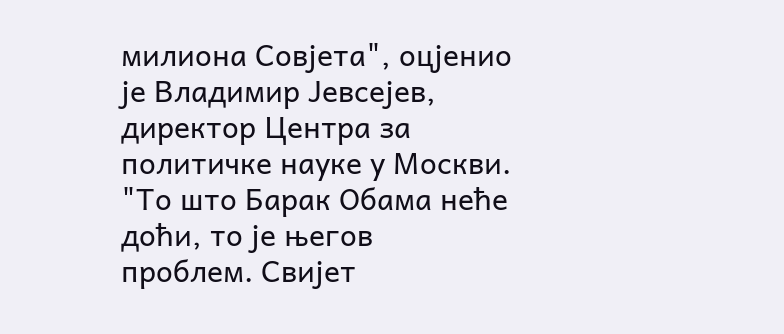милиона Совјета", оцјенио је Владимир Јевсејев, директор Центра за политичке науке у Москви.
"То што Барак Обама неће доћи, то је његов проблем. Свијет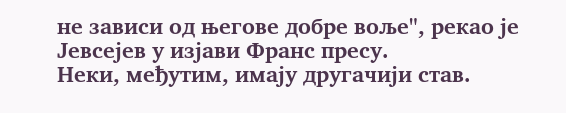не зависи од његове добре воље", рекао је Јевсејев у изјави Франс пресу.
Неки, међутим, имају другачији став.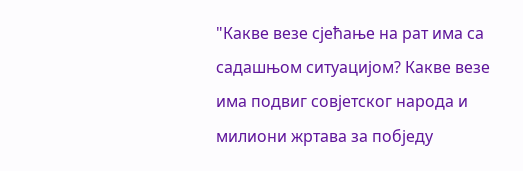"Какве везе сјећање на рат има са садашњом ситуацијом? Какве везе има подвиг совјетског народа и милиони жртава за побједу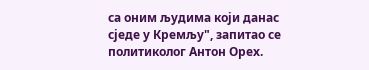са оним људима који данас сједе у Кремљу", запитао се политиколог Антон Орех.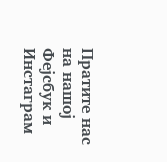Пратите нас на нашој Фејсбук и Инстаграм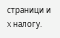страници и X налогу.